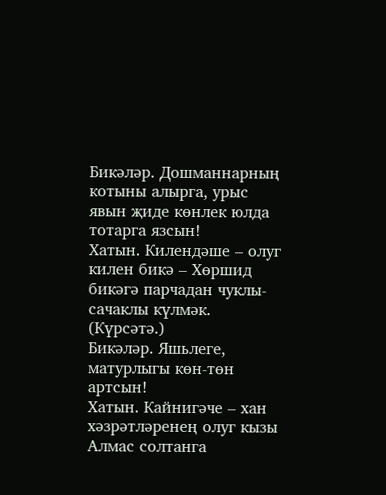Бикәләр. Дошманнарның котыны алырга, урыс явын җиде көнлек юлда тотарга язсын!
Хатын. Килендәше – олуг килен бикә – Хөршид бикәгә парчадан чуклы-сачаклы күлмәк. (Күрсәтә.)
Бикәләр. Яшьлеге, матурлыгы көн-төн артсын!
Хатын. Кайнигәче – хан хәзрәтләренең олуг кызы Алмас солтанга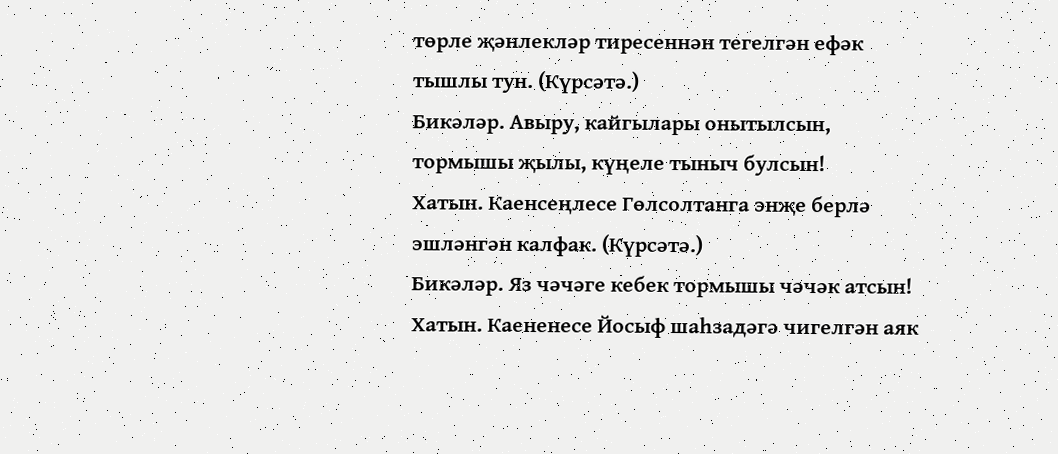төрле җәнлекләр тиресеннән тегелгән ефәк тышлы тун. (Күрсәтә.)
Бикәләр. Авыру, кайгылары онытылсын, тормышы җылы, күңеле тыныч булсын!
Хатын. Каенсеңлесе Гөлсолтанга энҗе берлә эшләнгән калфак. (Күрсәтә.)
Бикәләр. Яз чәчәге кебек тормышы чәчәк атсын!
Хатын. Каененесе Йосыф шаһзадәгә чигелгән аяк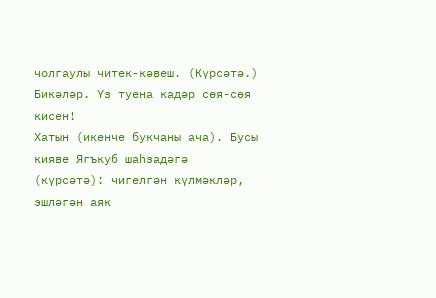чолгаулы читек-кәвеш. (Күрсәтә.)
Бикәләр. Үз туена кадәр сөя-сөя кисен!
Хатын (икенче букчаны ача). Бусы кияве Ягъкуб шаһзадәгә (күрсәтә): чигелгән күлмәкләр, эшләгән аяк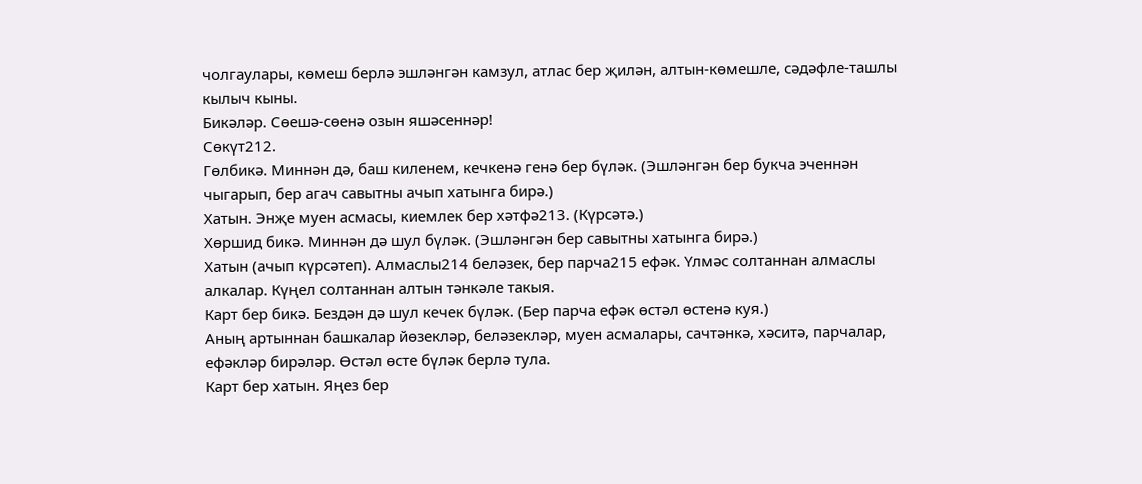чолгаулары, көмеш берлә эшләнгән камзул, атлас бер җилән, алтын-көмешле, сәдәфле-ташлы кылыч кыны.
Бикәләр. Сөешә-сөенә озын яшәсеннәр!
Сөкүт212.
Гөлбикә. Миннән дә, баш киленем, кечкенә генә бер бүләк. (Эшләнгән бер букча эченнән чыгарып, бер агач савытны ачып хатынга бирә.)
Хатын. Энҗе муен асмасы, киемлек бер хәтфә213. (Күрсәтә.)
Хөршид бикә. Миннән дә шул бүләк. (Эшләнгән бер савытны хатынга бирә.)
Хатын (ачып күрсәтеп). Алмаслы214 беләзек, бер парча215 ефәк. Үлмәс солтаннан алмаслы алкалар. Күңел солтаннан алтын тәнкәле такыя.
Карт бер бикә. Бездән дә шул кечек бүләк. (Бер парча ефәк өстәл өстенә куя.)
Аның артыннан башкалар йөзекләр, беләзекләр, муен асмалары, сачтәнкә, хәситә, парчалар, ефәкләр бирәләр. Өстәл өсте бүләк берлә тула.
Карт бер хатын. Яңез бер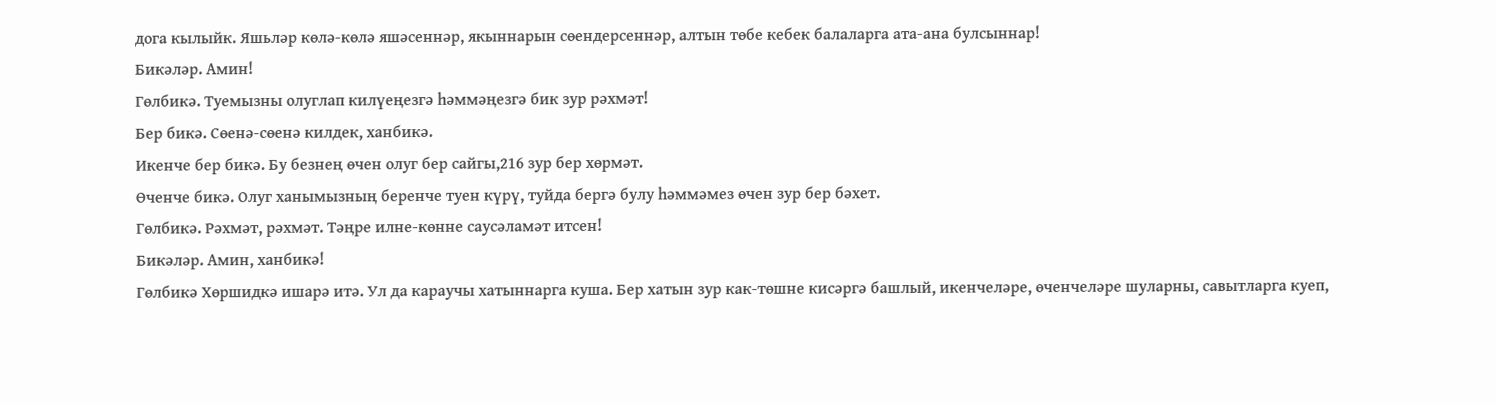дога кылыйк. Яшьләр көлә-көлә яшәсеннәр, якыннарын сөендерсеннәр, алтын төбе кебек балаларга ата-ана булсыннар!
Бикәләр. Амин!
Гөлбикә. Туемызны олуглап килүеңезгә һәммәңезгә бик зур рәхмәт!
Бер бикә. Сөенә-сөенә килдек, ханбикә.
Икенче бер бикә. Бу безнең өчен олуг бер сайгы,216 зур бер хөрмәт.
Өченче бикә. Олуг ханымызның беренче туен күрү, туйда бергә булу һәммәмез өчен зур бер бәхет.
Гөлбикә. Рәхмәт, рәхмәт. Тәңре илне-көнне саусәламәт итсен!
Бикәләр. Амин, ханбикә!
Гөлбикә Хөршидкә ишарә итә. Ул да караучы хатыннарга куша. Бер хатын зур как-төшне кисәргә башлый, икенчеләре, өченчеләре шуларны, савытларга куеп,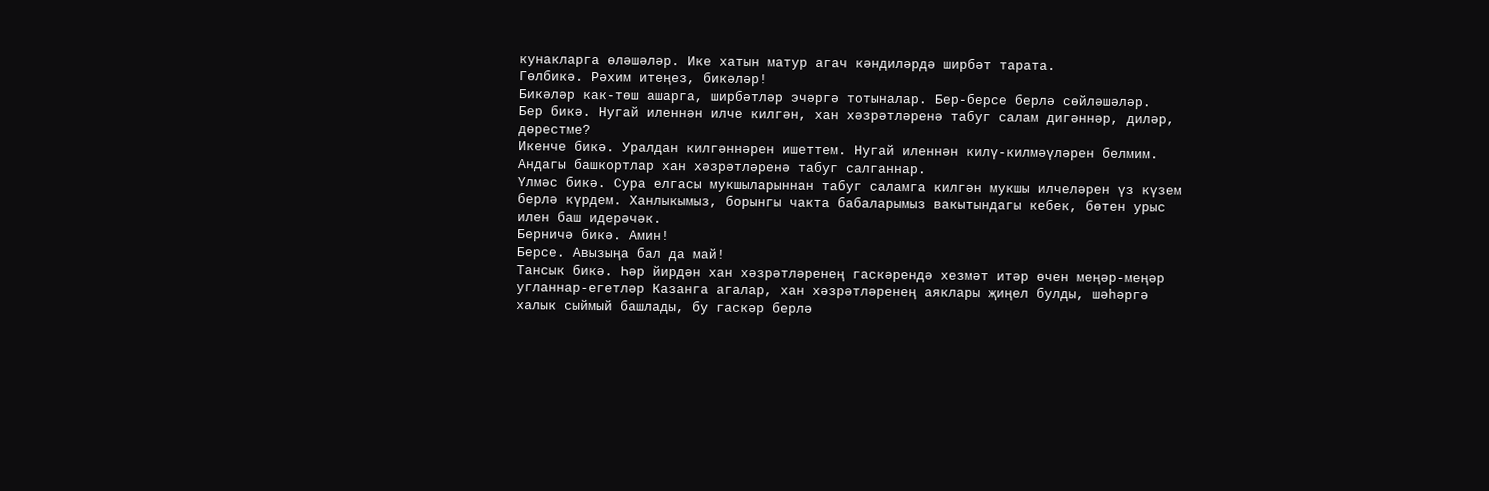кунакларга өләшәләр. Ике хатын матур агач кәндиләрдә ширбәт тарата.
Гөлбикә. Рәхим итеңез, бикәләр!
Бикәләр как-төш ашарга, ширбәтләр эчәргә тотыналар. Бер-берсе берлә сөйләшәләр.
Бер бикә. Нугай иленнән илче килгән, хан хәзрәтләренә табуг салам дигәннәр, диләр, дөрестме?
Икенче бикә. Уралдан килгәннәрен ишеттем. Нугай иленнән килү-килмәүләрен белмим. Андагы башкортлар хан хәзрәтләренә табуг салганнар.
Үлмәс бикә. Сура елгасы мукшыларыннан табуг саламга килгән мукшы илчеләрен үз күзем берлә күрдем. Ханлыкымыз, борынгы чакта бабаларымыз вакытындагы кебек, бөтен урыс илен баш идерәчәк.
Берничә бикә. Амин!
Берсе. Авызыңа бал да май!
Тансык бикә. Һәр йирдән хан хәзрәтләренең гаскәрендә хезмәт итәр өчен меңәр-меңәр угланнар-егетләр Казанга агалар, хан хәзрәтләренең аяклары җиңел булды, шәһәргә халык сыймый башлады, бу гаскәр берлә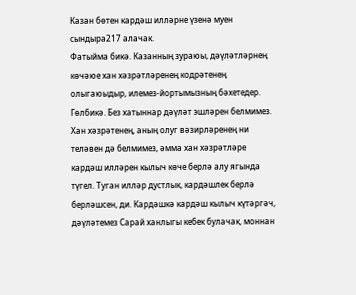Казан бөтен кардәш илләрне үзенә муен сындыра217 алачак.
Фатыйма бикә. Казанның зураюы, дәүләтләрнең көчәюе хан хәзрәтләренең кодрәтенең олыгаюыдыр, илемез-йортымызның бәхетедер.
Гөлбикә. Без хатыннар дәүләт эшләрен белмимез. Хан хәзрәтенең, аның олуг вәзирләренең ни теләвен дә белмимез, әмма хан хәзрәтләре кардәш илләрен кылыч көче берлә алу ягында түгел. Туган илләр дустлык, кардәшлек берлә берләшсен, ди. Кардәшкә кардәш кылыч күтәргәч, дәүләтемез Сарай ханлыгы кебек булачак, моннан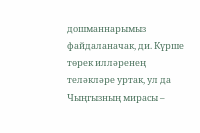дошманнарымыз файдаланачак, ди. Күрше төрек илләренең теләкләре уртак, ул да Чыңгызның мирасы –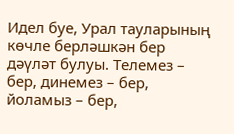Идел буе, Урал тауларының көчле берләшкән бер дәүләт булуы. Телемез – бер, динемез – бер, йоламыз – бер,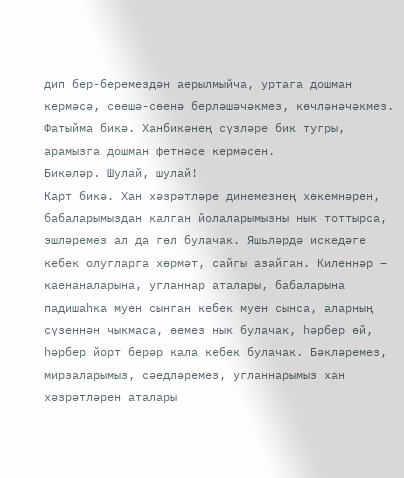дип бер-беремездән аерылмыйча, уртага дошман кермәсә, сөешә-сөенә берләшәчәкмез, көчләнәчәкмез.
Фатыйма бикә. Ханбикәнең сүзләре бик тугры, арамызга дошман фетнәсе кермәсен.
Бикәләр. Шулай, шулай!
Карт бикә. Хан хәзрәтләре динемезнең хөкемнәрен, бабаларымыздан калган йолаларымызны нык тоттырса, эшләремез ал да гөл булачак. Яшьләрдә искедәге кебек олугларга хөрмәт, сайгы азайган. Киленнәр – каенаналарына, угланнар аталары, бабаларына падишаһка муен сынган кебек муен сынса, аларның сүзеннән чыкмаса, өемез нык булачак, һәрбер өй, һәрбер йорт берәр кала кебек булачак. Бәкләремез, мирзаларымыз, сәедләремез, угланнарымыз хан хәзрәтләрен аталары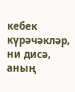кебек күрәчәкләр, ни дисә, аның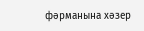фәрманына хәзер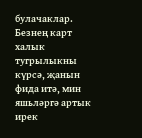булачаклар. Безнең карт халык тугрылыкны күрсә, җанын фида итә, мин яшьләргә артык ирек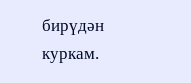бирүдән куркам.